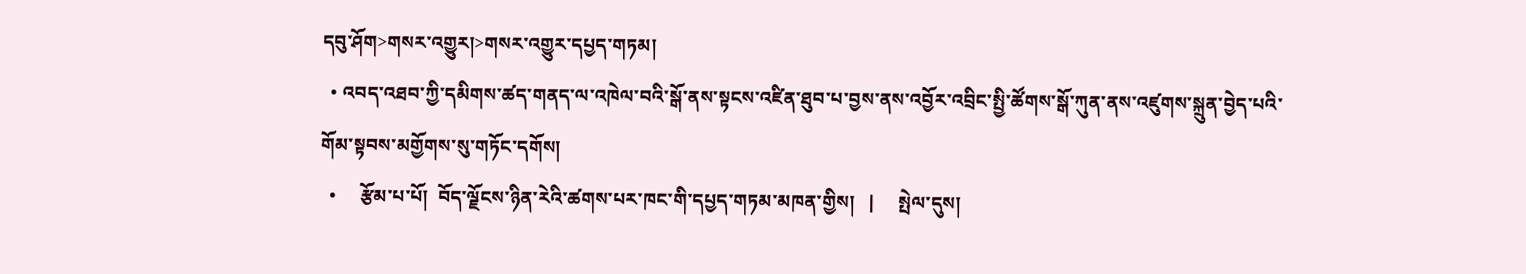དབུ་ཤོག>གསར་འགྱུར།>གསར་འགྱུར་དཔྱད་གཏམ།
  • འབད་འཐབ་ཀྱི་དམིགས་ཚད་གནད་ལ་འཁེལ་བའི་སྒོ་ནས་སྟངས་འཛིན་ཐུབ་པ་བྱས་ནས་འབྱོར་འབྲིང་སྤྱི་ཚོགས་སྒོ་ཀུན་ནས་འཛུགས་སྐྲུན་བྱེད་པའི་གོམ་སྟབས་མགྱོགས་སུ་གཏོང་དགོས།
  •     རྩོམ་པ་པོ།  བོད་ལྗོངས་ཉིན་རེའི་ཚགས་པར་ཁང་གི་དཔྱད་གཏམ་མཁན་གྱིས།   |     སྤེལ་དུས།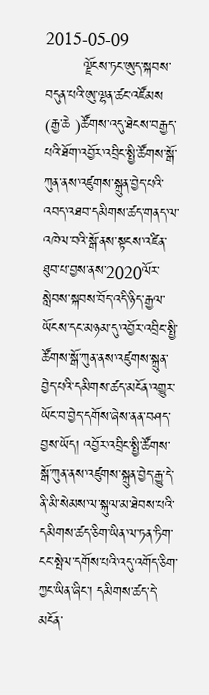2015-05-09
        ལྗོངས་ཏང་ཨུད་སྐབས་བདུན་པའི་ཨུ་ལྷན་ཚང་འཛོམས (རྒྱ་ཆེ )ཚོགས་འདུ་ཐེངས་བརྒྱད་པའི་ཐོག་འབྱོར་འབྲིང་སྤྱི་ཚོགས་སྒོ་ཀུན་ནས་འཛུགས་སྐྲུན་བྱེད་པའི་འབད་འཐབ་དམིགས་ཚད་གནད་ལ་འཁེལ་བའི་སྒོ་ནས་སྟངས་འཛིན་ཐུབ་པ་བྱས་ནས་2020ལོར་སླེབས་སྐབས་བོད་འདི་ཉིད་རྒྱལ་ཡོངས་དང་མཉམ་དུ་འབྱོར་འབྲིང་སྤྱི་ཚོགས་སྒོ་ཀུན་ནས་འཛུགས་སྐྲུན་བྱེད་པའི་དམིགས་ཚད་མངོན་འགྱུར་ཡོང་བ་བྱེད་དགོས་ཞེས་ནན་བཤད་བྱས་ཡོད། འབྱོར་འབྲིང་སྤྱི་ཚོགས་སྒོ་ཀུན་ནས་འཛུགས་སྐྲུན་བྱེད་རྒྱུ་དེ་ནི་མི་སེམས་ལ་སྐུལ་མ་ཐེབས་པའི་དམིགས་ཚད་ཅིག་ཡིན་ལ་ཏན་ཏིག་ངང་སྤེལ་དགོས་པའི་འདུ་འགོད་ཅིག་ཀྱང་ཡིན་ཞིང་། དམིགས་ཚད་དེ་མངོན་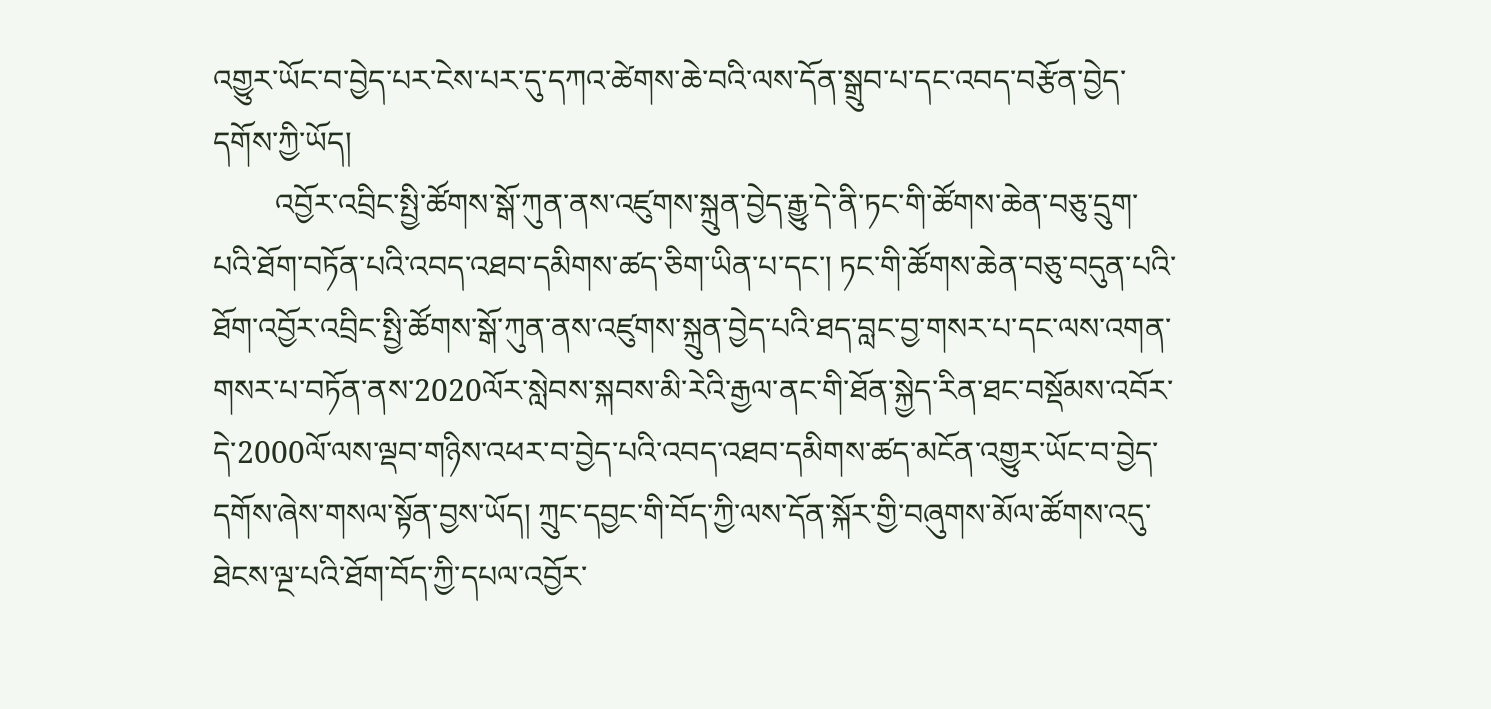འགྱུར་ཡོང་བ་བྱེད་པར་ངེས་པར་དུ་དཀའ་ཚེགས་ཆེ་བའི་ལས་དོན་སྒྲུབ་པ་དང་འབད་བརྩོན་བྱེད་དགོས་ཀྱི་ཡོད།
        འབྱོར་འབྲིང་སྤྱི་ཚོགས་སྒོ་ཀུན་ནས་འཛུགས་སྐྲུན་བྱེད་རྒྱུ་དེ་ནི་ཏང་གི་ཚོགས་ཆེན་བཅུ་དྲུག་པའི་ཐོག་བཏོན་པའི་འབད་འཐབ་དམིགས་ཚད་ཅིག་ཡིན་པ་དང་། ཏང་གི་ཚོགས་ཆེན་བཅུ་བདུན་པའི་ཐོག་འབྱོར་འབྲིང་སྤྱི་ཚོགས་སྒོ་ཀུན་ནས་འཛུགས་སྐྲུན་བྱེད་པའི་ཐད་བླང་བྱ་གསར་པ་དང་ལས་འགན་གསར་པ་བཏོན་ནས་2020ལོར་སླེབས་སྐབས་མི་རེའི་རྒྱལ་ནང་གི་ཐོན་སྐྱེད་རིན་ཐང་བསྡོམས་འབོར་དེ་2000ལོ་ལས་ལྡབ་གཉིས་འཕར་བ་བྱེད་པའི་འབད་འཐབ་དམིགས་ཚད་མངོན་འགྱུར་ཡོང་བ་བྱེད་དགོས་ཞེས་གསལ་སྟོན་བྱས་ཡོད། ཀྲུང་དབྱང་གི་བོད་ཀྱི་ལས་དོན་སྐོར་གྱི་བཞུགས་མོལ་ཚོགས་འདུ་ཐེངས་ལྔ་པའི་ཐོག་བོད་ཀྱི་དཔལ་འབྱོར་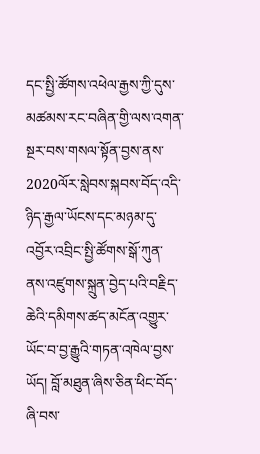དང་སྤྱི་ཚོགས་འཕེལ་རྒྱས་ཀྱི་དུས་མཚམས་རང་བཞིན་གྱི་ལས་འགན་སྔར་བས་གསལ་སྟོན་བྱས་ནས་2020ལོར་སླེབས་སྐབས་བོད་འདི་ཉིད་རྒྱལ་ཡོངས་དང་མཉམ་དུ་འབྱོར་འབྲིང་སྤྱི་ཚོགས་སྒོ་ཀུན་ནས་འཛུགས་སྐྲུན་བྱེད་པའི་བརྗིད་ཆེའི་དམིགས་ཚད་མངོན་འགྱུར་ཡོང་བ་བྱ་རྒྱུའི་གཏན་འཁེལ་བྱས་ཡོད། བློ་མཐུན་ཞིས་ཅིན་ཕིང་བོད་ཞི་བས་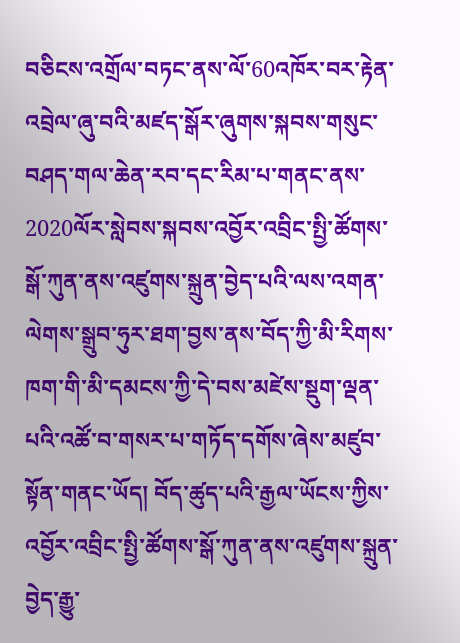བཅིངས་འགྲོལ་བཏང་ནས་ལོ་60འཁོར་བར་རྟེན་འབྲེལ་ཞུ་བའི་མཛད་སྒོར་ཞུགས་སྐབས་གསུང་བཤད་གལ་ཆེན་རབ་དང་རིམ་པ་གནང་ནས་2020ལོར་སླེབས་སྐབས་འབྱོར་འབྲིང་སྤྱི་ཚོགས་སྒོ་ཀུན་ནས་འཛུགས་སྐྲུན་བྱེད་པའི་ལས་འགན་ལེགས་སྒྲུབ་ཧུར་ཐག་བྱས་ནས་བོད་ཀྱི་མི་རིགས་ཁག་གི་མི་དམངས་ཀྱི་དེ་བས་མཛེས་སྡུག་ལྡན་པའི་འཚོ་བ་གསར་པ་གཏོད་དགོས་ཞེས་མཛུབ་སྟོན་གནང་ཡོད། བོད་ཚུད་པའི་རྒྱལ་ཡོངས་ཀྱིས་འབྱོར་འབྲིང་སྤྱི་ཚོགས་སྒོ་ཀུན་ནས་འཛུགས་སྐྲུན་བྱེད་རྒྱུ་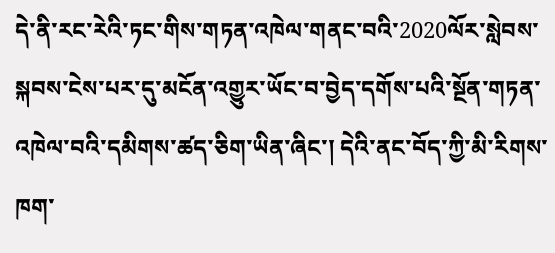དེ་ནི་རང་རེའི་ཏང་གིས་གཏན་འཁེལ་གནང་བའི་2020ལོར་སླེབས་སྐབས་ངེས་པར་དུ་མངོན་འགྱུར་ཡོང་བ་བྱེད་དགོས་པའི་སྔོན་གཏན་འཁེལ་བའི་དམིགས་ཚད་ཅིག་ཡིན་ཞིང་། དེའི་ནང་བོད་ཀྱི་མི་རིགས་ཁག་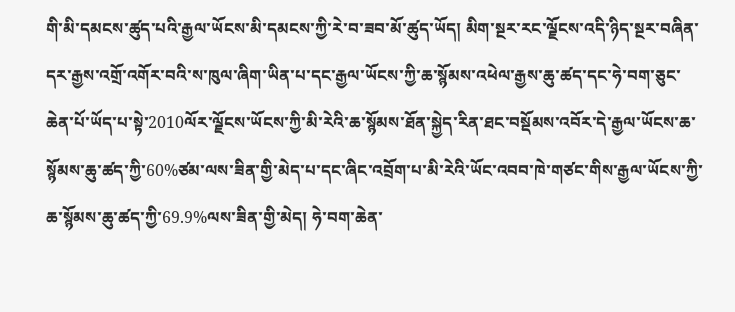གི་མི་དམངས་ཚུད་པའི་རྒྱལ་ཡོངས་མི་དམངས་ཀྱི་རེ་བ་ཟབ་མོ་ཚུད་ཡོད། མིག་སྔར་རང་ལྗོངས་འདི་ཉིད་སྔར་བཞིན་དར་རྒྱས་འགྲོ་འགོར་བའི་ས་ཁུལ་ཞིག་ཡིན་པ་དང་རྒྱལ་ཡོངས་ཀྱི་ཆ་སྙོམས་འཕེལ་རྒྱས་ཆུ་ཚད་དང་ཧེ་བག་ཅུང་ཆེན་པོ་ཡོད་པ་སྟེ་2010ལོར་ལྗོངས་ཡོངས་ཀྱི་མི་རེའི་ཆ་སྙོམས་ཐོན་སྐྱེད་རིན་ཐང་བསྡོམས་འབོར་དེ་རྒྱལ་ཡོངས་ཆ་སྙོམས་ཆུ་ཚད་ཀྱི་60%ཙམ་ལས་ཟིན་གྱི་མེད་པ་དང་ཞིང་འབྲོག་པ་མི་རེའི་ཡོང་འབབ་ཁེ་གཙང་གིས་རྒྱལ་ཡོངས་ཀྱི་ཆ་སྙོམས་ཆུ་ཚད་ཀྱི་69.9%ལས་ཟིན་གྱི་མེད། ཧེ་བག་ཆེན་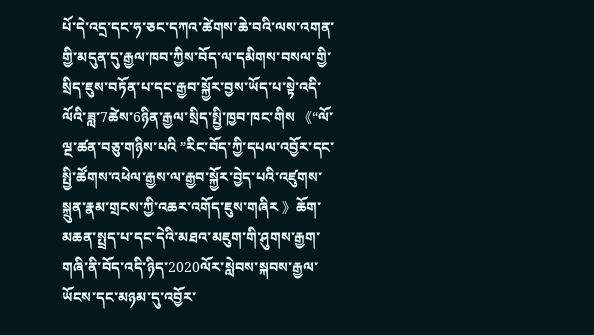པོ་དེ་འདྲ་དང་ཧ་ཅང་དཀའ་ཚེགས་ཆེ་བའི་ལས་འགན་གྱི་མདུན་དུ་རྒྱལ་ཁབ་ཀྱིས་བོད་ལ་དམིགས་བསལ་གྱི་སྲིད་ཇུས་བཏོན་པ་དང་རྒྱབ་སྐྱོར་བྱས་ཡོད་པ་སྟེ་འདི་ལོའི་ཟླ་7ཚེས་6ཉིན་རྒྱལ་སྲིད་སྤྱི་ཁྱབ་ཁང་གིས 《“ལོ་ལྔ་ཚན་བཅུ་གཉིས་པའི ”རིང་བོད་ཀྱི་དཔལ་འབྱོར་དང་སྤྱི་ཚོགས་འཕེལ་རྒྱས་ལ་རྒྱབ་སྐྱོར་བྱེད་པའི་འཛུགས་སྐྲུན་རྣམ་གྲངས་ཀྱི་འཆར་འགོད་ཇུས་གཞིར 》ཆོག་མཆན་སྤྲད་པ་དང་དེའི་མཐའ་མཇུག་གི་ཤུགས་རྒྱག་གཞི་ནི་བོད་འདི་ཉིད་2020ལོར་སླེབས་སྐབས་རྒྱལ་ཡོངས་དང་མཉམ་དུ་འབྱོར་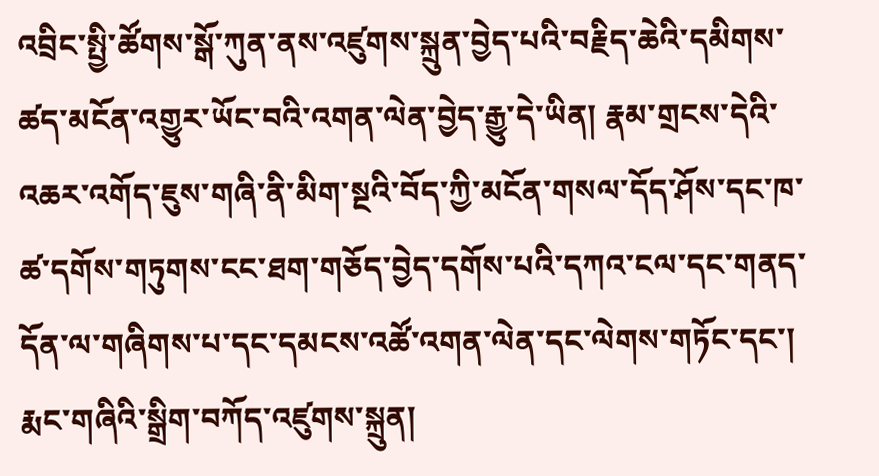འབྲིང་སྤྱི་ཚོགས་སྒོ་ཀུན་ནས་འཛུགས་སྐྲུན་བྱེད་པའི་བརྗིད་ཆེའི་དམིགས་ཚད་མངོན་འགྱུར་ཡོང་བའི་འགན་ལེན་བྱེད་རྒྱུ་དེ་ཡིན། རྣམ་གྲངས་དེའི་འཆར་འགོད་ཇུས་གཞི་ནི་མིག་སྔའི་བོད་ཀྱི་མངོན་གསལ་དོད་ཤོས་དང་ཁ་ཚ་དགོས་གཏུགས་ངང་ཐག་གཅོད་བྱེད་དགོས་པའི་དཀའ་ངལ་དང་གནད་དོན་ལ་གཞིགས་པ་དང་དམངས་འཚོ་འགན་ལེན་དང་ལེགས་གཏོང་དང་། རྨང་གཞིའི་སྒྲིག་བཀོད་འཛུགས་སྐྲུན།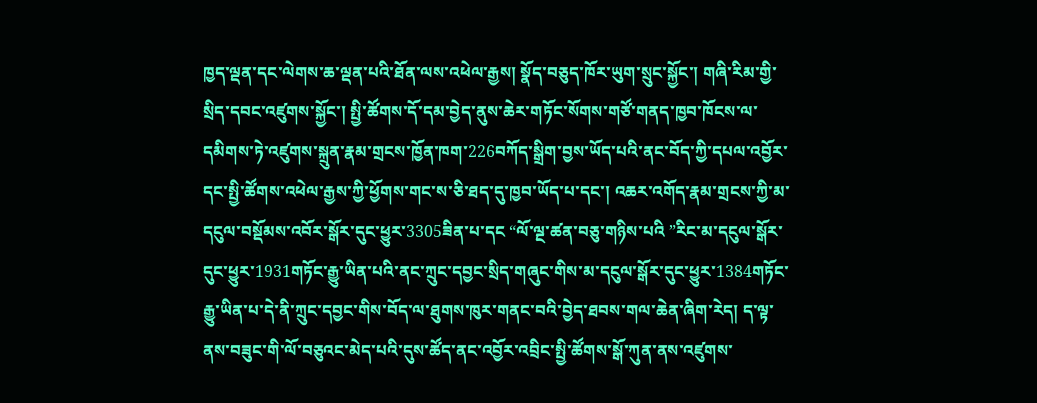ཁྱད་ལྡན་དང་ལེགས་ཆ་ལྡན་པའི་ཐོན་ལས་འཕེལ་རྒྱས། སྣོད་བཅུད་ཁོར་ཡུག་སྲུང་སྐྱོང་། གཞི་རིམ་གྱི་སྲིད་དབང་འཛུགས་སྐྱོང་། སྤྱི་ཚོགས་དོ་དམ་བྱེད་ནུས་ཆེར་གཏོང་སོགས་གཙོ་གནད་ཁྱབ་ཁོངས་ལ་དམིགས་ཏེ་འཛུགས་སྐྲུན་རྣམ་གྲངས་ཁྱོན་ཁག་226བཀོད་སྒྲིག་བྱས་ཡོད་པའི་ནང་བོད་ཀྱི་དཔལ་འབྱོར་དང་སྤྱི་ཚོགས་འཕེལ་རྒྱས་ཀྱི་ཕྱོགས་གང་ས་ཅི་ཐད་དུ་ཁྱབ་ཡོད་པ་དང་། འཆར་འགོད་རྣམ་གྲངས་ཀྱི་མ་དངུལ་བསྡོམས་འབོར་སྒོར་དུང་ཕྱུར་3305ཟིན་པ་དང “ལོ་ལྔ་ཚན་བཅུ་གཉིས་པའི ”རིང་མ་དངུལ་སྒོར་དུང་ཕྱུར་1931གཏོང་རྒྱུ་ཡིན་པའི་ནང་ཀྲུང་དབྱང་སྲིད་གཞུང་གིས་མ་དངུལ་སྒོར་དུང་ཕྱུར་1384གཏོང་རྒྱུ་ཡིན་པ་དེ་ནི་ཀྲུང་དབྱང་གིས་བོད་ལ་ཐུགས་ཁུར་གནང་བའི་བྱེད་ཐབས་གལ་ཆེན་ཞིག་རེད། ད་ལྟ་ནས་བཟུང་གི་ལོ་བཅུའང་མེད་པའི་དུས་ཚོད་ནང་འབྱོར་འབྲིང་སྤྱི་ཚོགས་སྒོ་ཀུན་ནས་འཛུགས་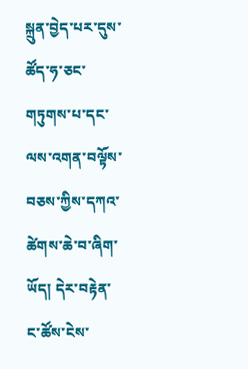སྐྲུན་བྱེད་པར་དུས་ཚོད་ཧ་ཅང་གཏུགས་པ་དང་ལས་འགན་བལྟོས་བཅས་ཀྱིས་དཀའ་ཚེགས་ཆེ་བ་ཞིག་ཡོད། དེར་བརྟེན་ང་ཚོས་ངེས་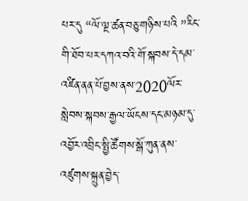པར་དུ “ལོ་ལྔ་ཚན་བཅུ་གཉིས་པའི ”རིང་གི་ཐོབ་པར་དཀའ་བའི་གོ་སྐབས་དེ་དམ་འཛིན་ནན་པོ་བྱས་ནས་2020ལོར་སླེབས་སྐབས་རྒྱལ་ཡོངས་དང་མཉམ་དུ་འབྱོར་འབྲིང་སྤྱི་ཚོགས་སྒོ་ཀུན་ནས་འཛུགས་སྐྲུན་བྱེད་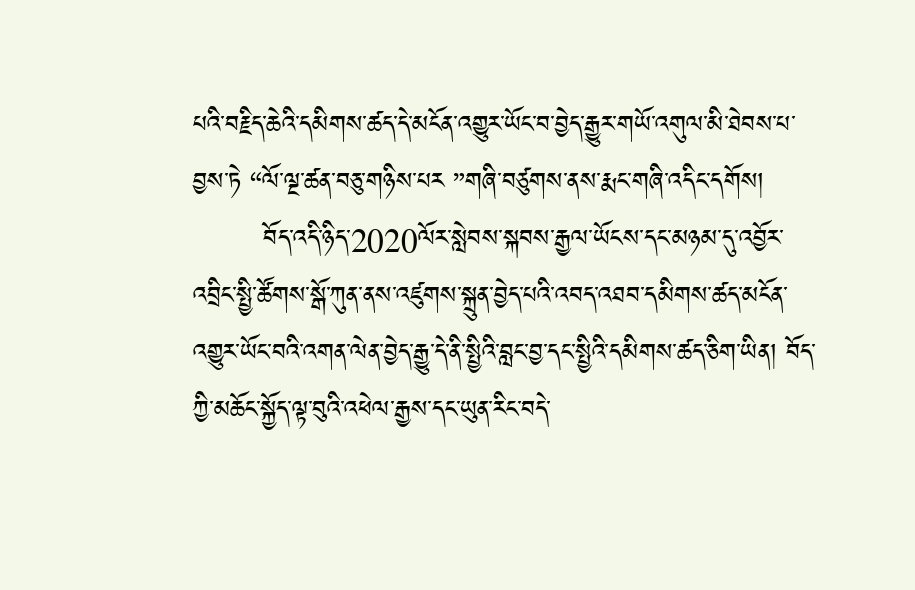པའི་བརྗིད་ཆེའི་དམིགས་ཚད་དེ་མངོན་འགྱུར་ཡོང་བ་བྱེད་རྒྱུར་གཡོ་འགུལ་མི་ཐེབས་པ་བྱས་ཏེ “ལོ་ལྔ་ཚན་བཅུ་གཉིས་པར ”གཞི་བཙུགས་ནས་རྨང་གཞི་འདིང་དགོས།
        བོད་འདི་ཉིད་2020ལོར་སླེབས་སྐབས་རྒྱལ་ཡོངས་དང་མཉམ་དུ་འབྱོར་འབྲིང་སྤྱི་ཚོགས་སྒོ་ཀུན་ནས་འཛུགས་སྐྲུན་བྱེད་པའི་འབད་འཐབ་དམིགས་ཚད་མངོན་འགྱུར་ཡོང་བའི་འགན་ལེན་བྱེད་རྒྱུ་དེ་ནི་སྤྱིའི་བླང་བྱ་དང་སྤྱིའི་དམིགས་ཚད་ཅིག་ཡིན། བོད་ཀྱི་མཆོང་སྐྱོད་ལྟ་བུའི་འཕེལ་རྒྱས་དང་ཡུན་རིང་བདེ་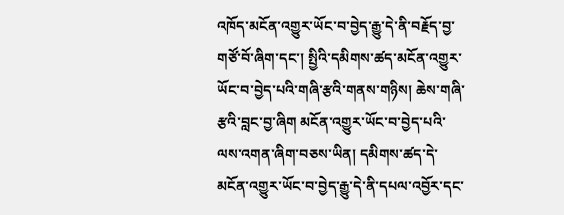འཁོད་མངོན་འགྱུར་ཡོང་བ་བྱེད་རྒྱུ་དེ་ནི་བརྗོད་བྱ་གཙོ་བོ་ཞིག་དང་། སྤྱིའི་དམིགས་ཚད་མངོན་འགྱུར་ཡོང་བ་བྱེད་པའི་གཞི་རྩའི་གནས་གཉིས། ཆེས་གཞི་རྩའི་བླང་བྱ་ཞིག མངོན་འགྱུར་ཡོང་བ་བྱེད་པའི་ལས་འགན་ཞིག་བཅས་ཡིན། དམིགས་ཚད་དེ་མངོན་འགྱུར་ཡོང་བ་བྱེད་རྒྱུ་དེ་ནི་དཔལ་འབྱོར་དང་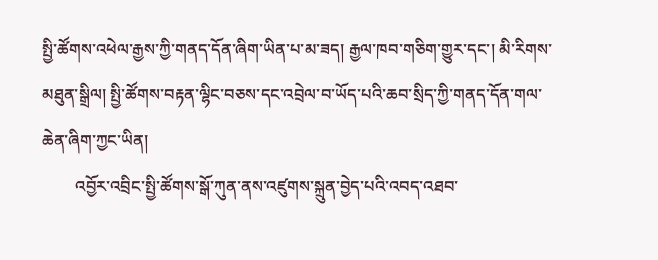སྤྱི་ཚོགས་འཕེལ་རྒྱས་ཀྱི་གནད་དོན་ཞིག་ཡིན་པ་མ་ཟད། རྒྱལ་ཁབ་གཅིག་གྱུར་དང་། མི་རིགས་མཐུན་སྒྲིལ། སྤྱི་ཚོགས་བརྟན་ལྷིང་བཅས་དང་འབྲེལ་བ་ཡོད་པའི་ཆབ་སྲིད་ཀྱི་གནད་དོན་གལ་ཆེན་ཞིག་ཀྱང་ཡིན།
        འབྱོར་འབྲིང་སྤྱི་ཚོགས་སྒོ་ཀུན་ནས་འཛུགས་སྐྲུན་བྱེད་པའི་འབད་འཐབ་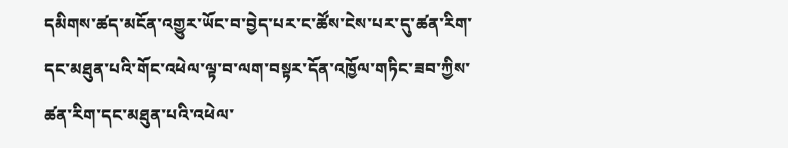དམིགས་ཚད་མངོན་འགྱུར་ཡོང་བ་བྱེད་པར་ང་ཚོས་ངེས་པར་དུ་ཚན་རིག་དང་མཐུན་པའི་གོང་འཕེལ་ལྟ་བ་ལག་བསྟར་དོན་འཁྱོལ་གཏིང་ཟབ་ཀྱིས་ཚན་རིག་དང་མཐུན་པའི་འཕེལ་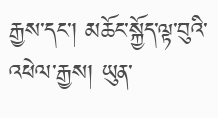རྒྱས་དང་། མཆོང་སྐྱོད་ལྟ་བུའི་འཕེལ་རྒྱས། ཡུན་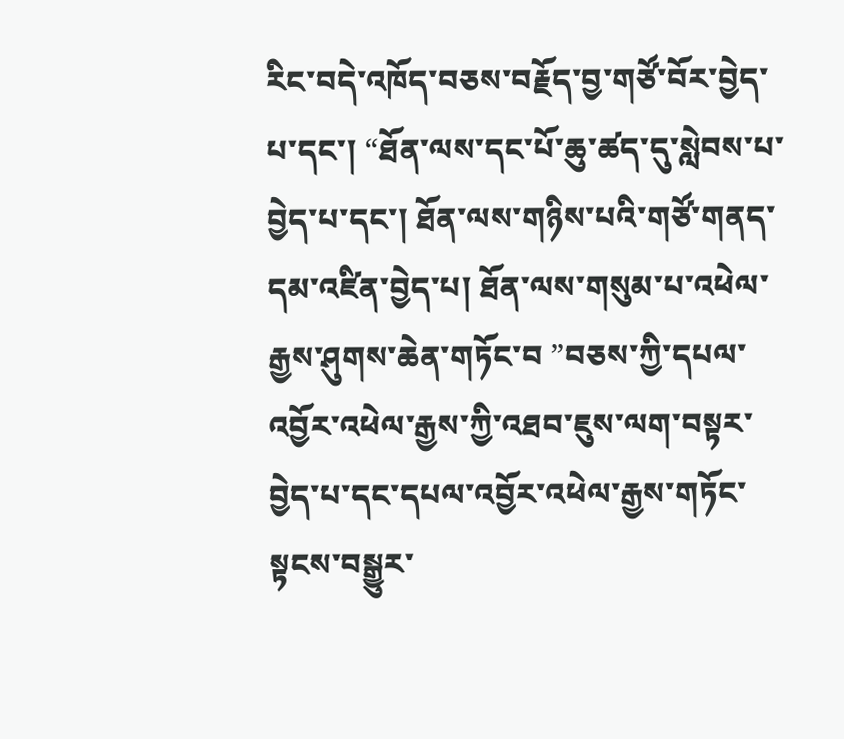རིང་བདེ་འཁོད་བཅས་བརྗོད་བྱ་གཙོ་བོར་བྱེད་པ་དང་། “ཐོན་ལས་དང་པོ་ཆུ་ཚད་དུ་སླེབས་པ་བྱེད་པ་དང་། ཐོན་ལས་གཉིས་པའི་གཙོ་གནད་དམ་འཛིན་བྱེད་པ། ཐོན་ལས་གསུམ་པ་འཕེལ་རྒྱས་ཤུགས་ཆེན་གཏོང་བ ”བཅས་ཀྱི་དཔལ་འབྱོར་འཕེལ་རྒྱས་ཀྱི་འཐབ་ཇུས་ལག་བསྟར་བྱེད་པ་དང་དཔལ་འབྱོར་འཕེལ་རྒྱས་གཏོང་སྟངས་བསྒྱུར་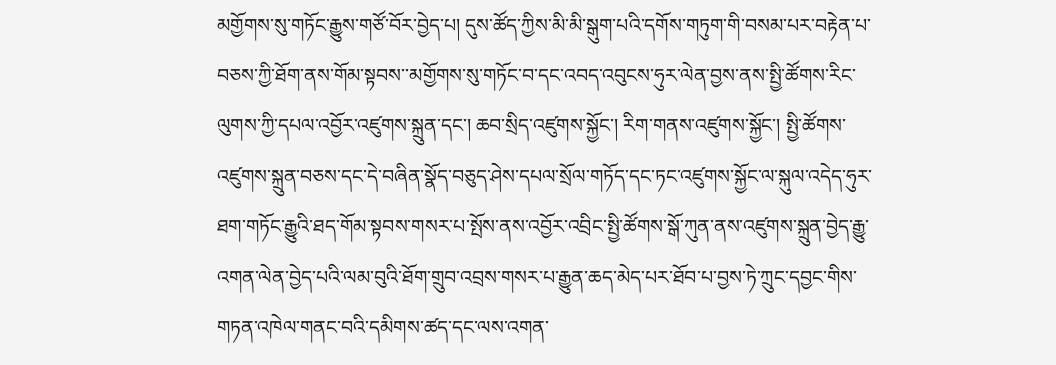མགྱོགས་སུ་གཏོང་རྒྱུས་གཙོ་བོར་བྱེད་པ། དུས་ཚོད་ཀྱིས་མི་མི་སྒུག་པའི་དགོས་གཏུག་གི་བསམ་པར་བརྟེན་པ་བཅས་ཀྱི་ཐོག་ནས་གོམ་སྟབས་་མགྱོགས་སུ་གཏོང་བ་དང་འབད་འབུངས་ཧུར་ལེན་བྱས་ནས་སྤྱི་ཚོགས་རིང་ལུགས་ཀྱི་དཔལ་འབྱོར་འཛུགས་སྐྲུན་དང་། ཆབ་སྲིད་འཛུགས་སྐྱོང་། རིག་གནས་འཛུགས་སྐྱོང་། སྤྱི་ཚོགས་འཛུགས་སྐྲུན་བཅས་དང་དེ་བཞིན་སྣོད་བཅུད་ཤེས་དཔལ་སྲོལ་གཏོད་དང་ཏང་འཛུགས་སྐྱོང་ལ་སྐུལ་འདེད་ཧུར་ཐག་གཏོང་རྒྱུའི་ཐད་གོམ་སྟབས་གསར་པ་སྤོས་ནས་འབྱོར་འབྲིང་སྤྱི་ཚོགས་སྒོ་ཀུན་ནས་འཛུགས་སྐྲུན་བྱེད་རྒྱུ་འགན་ལེན་བྱེད་པའི་ལམ་བུའི་ཐོག་གྲུབ་འབྲས་གསར་པ་རྒྱུན་ཆད་མེད་པར་ཐོབ་པ་བྱས་ཏེ་ཀྲུང་དབྱང་གིས་གཏན་འཁེལ་གནང་བའི་དམིགས་ཚད་དང་ལས་འགན་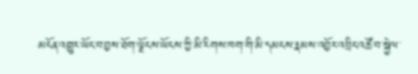མངོན་འགྱུར་ཡོང་བ་བྱས་ཐོག་ལྗོངས་ཡོངས་ཀྱི་མི་རིགས་ཁག་གི་མི་དམངས་རྣམས་འབྱོར་འབྲིང་འཚོ་བ་སྐྱེལ་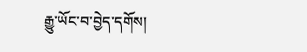རྒྱུ་ཡོང་བ་བྱེད་དགོས།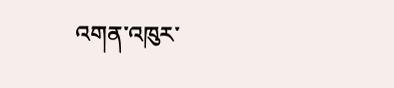འགན་འཁུར་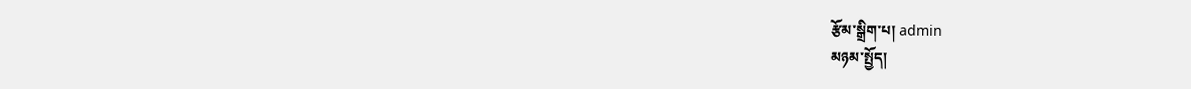རྩོམ་སྒྲིག་པ། admin
མཉམ་སྤྱོད།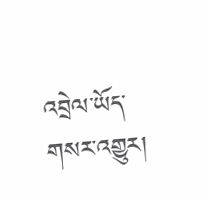འབྲེལ་ཡོད་གསར་འགྱུར།